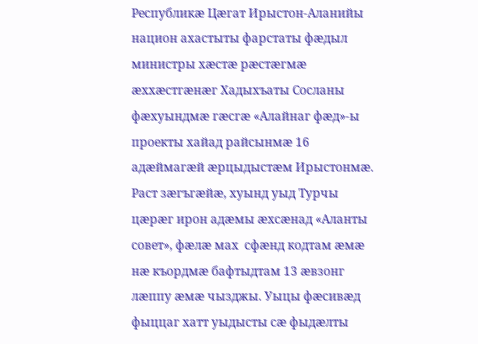Республикæ Цæгат Ирыстон-Аланийы национ ахастыты фарстаты фæдыл министры хæстæ рæстæгмæ æххæстгæнæг Хадыхъаты Сосланы фæхуындмæ гæсгæ «Алайнаг фæд»-ы проекты хайад райсынмæ 16 адæймагæй æрцыдыстæм Ирыстонмæ. Раст зæгъгæйæ, хуынд уыд Турчы цæрæг ирон адæмы æхсæнад «Аланты совет», фæлæ мах  сфæнд кодтам æмæ нæ къордмæ бафтыдтам 13 æвзонг лæппу æмæ чызджы. Уыцы фæсивæд фыццаг хатт уыдысты сæ фыдæлты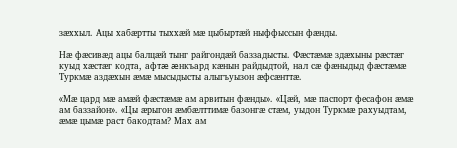зæххыл. Ацы хабæртты тыххæй мæ цыбыртæй ныффыссын фæнды.

Нæ фæсивæд ацы балцæй тынг райгондæй баззадысты. Фæстæмæ здæхыны рæстæг куыд хæстæг кодта, афтæ æнкъард кæнын райдыдтой, нал сæ фæныдыд фæстæмæ Туркмæ аздæхын æмæ мысыдысты алыгъуызон æфсæнттæ.

«Мæ цард мæ амæй фæстæмæ ам арвитын фæнды». «Цæй, мæ паспорт фесафон æмæ ам баззайон». «Цы æрыгон æмбæлттимæ базонгæ стæм, уыдон Туркмæ рахуыдтам, æмæ цымæ раст бакодтам? Мах ам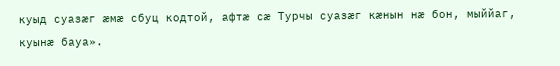куыд суазæг æмæ сбуц кодтой, афтæ сæ Турчы суазæг кæнын нæ бон, мыййаг, куынæ бауа».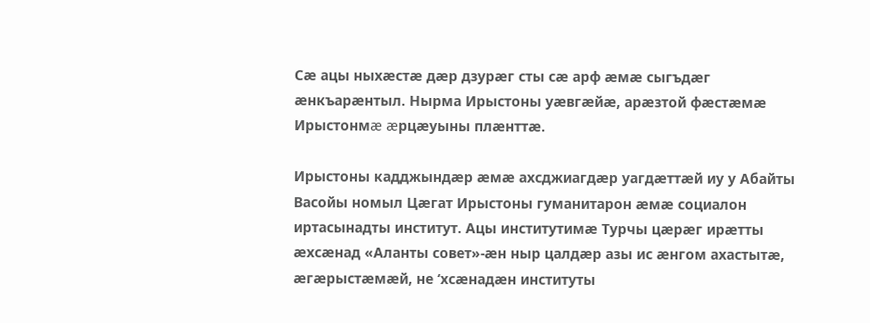Сæ ацы ныхæстæ дæр дзурæг сты сæ арф æмæ сыгъдæг æнкъарæнтыл. Нырма Ирыстоны уæвгæйæ, арæзтой фæстæмæ Ирыстонмæ æрцæуыны плæнттæ.

Ирыстоны кадджындæр æмæ ахсджиагдæр уагдæттæй иу у Абайты Васойы номыл Цæгат Ирыстоны гуманитарон æмæ социалон иртасынадты институт. Ацы институтимæ Турчы цæрæг ирæтты æхсæнад «Аланты совет»-æн ныр цалдæр азы ис æнгом ахастытæ, æгæрыстæмæй, не ‘хсæнадæн институты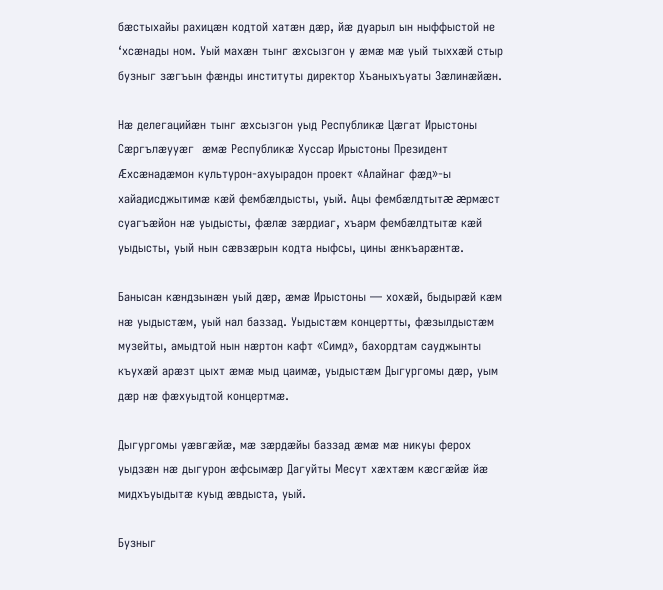бæстыхайы рахицæн кодтой хатæн дæр, йæ дуарыл ын ныффыстой не ‘хсæнады ном. Уый махæн тынг æхсызгон у æмæ мæ уый тыххæй стыр бузныг зæгъын фæнды институты директор Хъаныхъуаты Зæлинæйæн.

Нæ делегацийæн тынг æхсызгон уыд Республикæ Цæгат Ирыстоны Сæргълæууæг  æмæ Республикæ Хуссар Ирыстоны Президент Æхсæнадæмон культурон-ахуырадон проект «Алайнаг фæд»-ы хайадисджытимæ кæй фембæлдысты, уый. Ацы фембæлдтытæ æрмæст суагъæйон нæ уыдысты, фæлæ зæрдиаг, хъарм фембæлдтытæ кæй уыдысты, уый нын сæвзæрын кодта ныфсы, цины æнкъарæнтæ.

Банысан кæндзынæн уый дæр, æмæ Ирыстоны — хохæй, быдырæй кæм нæ уыдыстæм, уый нал баззад. Уыдыстæм концертты, фæзылдыстæм музейты, амыдтой нын нæртон кафт «Симд», бахордтам сауджынты къухæй арæзт цыхт æмæ мыд цаимæ, уыдыстæм Дыгургомы дæр, уым дæр нæ фæхуыдтой концертмæ.

Дыгургомы уæвгæйæ, мæ зæрдæйы баззад æмæ мæ никуы ферох уыдзæн нæ дыгурон æфсымæр Дагуйты Месут хæхтæм кæсгæйæ йæ мидхъуыдытæ куыд æвдыста, уый.

Бузныг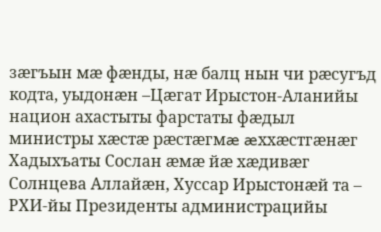зæгъын мæ фæнды, нæ балц нын чи рæсугъд кодта, уыдонæн –Цæгат Ирыстон-Аланийы национ ахастыты фарстаты фæдыл министры хæстæ рæстæгмæ æххæстгæнæг Хадыхъаты Сослан æмæ йæ хæдивæг Солнцева Аллайæн, Хуссар Ирыстонæй та – РХИ-йы Президенты администрацийы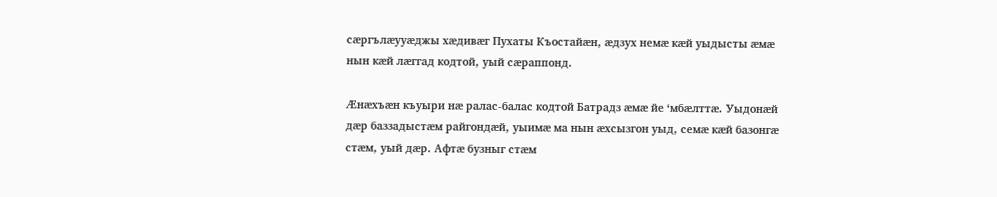сæргълæууæджы хæдивæг Пухаты Къостайæн, æдзух немæ кæй уыдысты æмæ нын кæй лæггад кодтой, уый сæраппонд.

Æнæхъæн къуыри нæ ралас-балас кодтой Батрадз æмæ йе ‘мбæлттæ. Уыдонæй дæр баззадыстæм райгондæй, уыимæ ма нын æхсызгон уыд, семæ кæй базонгæ стæм, уый дæр. Афтæ бузныг стæм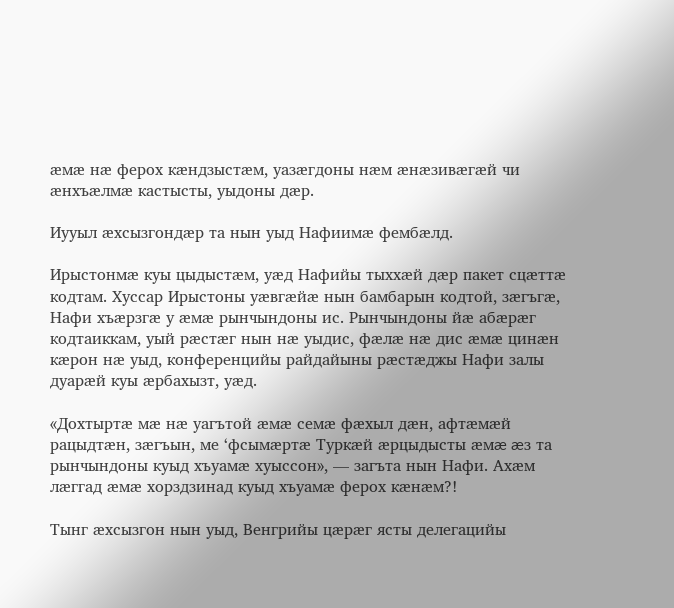æмæ нæ ферох кæндзыстæм, уазæгдоны нæм æнæзивæгæй чи æнхъæлмæ кастысты, уыдоны дæр.

Иууыл æхсызгондæр та нын уыд Нафиимæ фембæлд.

Ирыстонмæ куы цыдыстæм, уæд Нафийы тыххæй дæр пакет сцæттæ кодтам. Хуссар Ирыстоны уæвгæйæ нын бамбарын кодтой, зæгъгæ, Нафи хъæрзгæ у æмæ рынчындоны ис. Рынчындоны йæ абæрæг кодтаиккам, уый рæстæг нын нæ уыдис, фæлæ нæ дис æмæ цинæн кæрон нæ уыд, конференцийы райдайыны рæстæджы Нафи залы дуарæй куы æрбахызт, уæд.

«Дохтыртæ мæ нæ уагътой æмæ семæ фæхыл дæн, афтæмæй рацыдтæн, зæгъын, ме ‘фсымæртæ Туркæй æрцыдысты æмæ æз та рынчындоны куыд хъуамæ хуыссон», — загъта нын Нафи. Ахæм лæггад æмæ хорздзинад куыд хъуамæ ферох кæнæм?!

Тынг æхсызгон нын уыд, Венгрийы цæрæг ясты делегацийы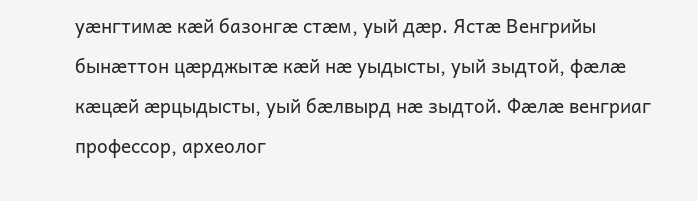уæнгтимæ кæй базонгæ стæм, уый дæр. Ястæ Венгрийы бынæттон цæрджытæ кæй нæ уыдысты, уый зыдтой, фæлæ кæцæй æрцыдысты, уый бæлвырд нæ зыдтой. Фæлæ венгриаг профессор, археолог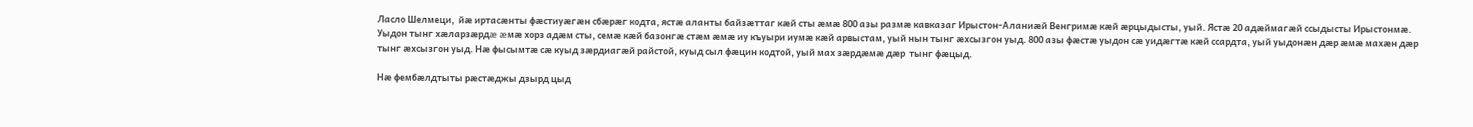Ласло Шелмеци,  йæ иртасæнты фæстиуæгæн сбæрæг кодта, ястæ аланты байзæттаг кæй сты æмæ 800 азы размæ кавказаг Ирыстон-Аланиæй Венгримæ кæй æрцыдысты, уый. Ястæ 20 адæймагæй ссыдысты Ирыстонмæ. Уыдон тынг хæларзæрдæ æмæ хорз адæм сты, семæ кæй базонгæ стæм æмæ иу къуыри иумæ кæй арвыстам, уый нын тынг æхсызгон уыд. 800 азы фæстæ уыдон сæ уидæгтæ кæй ссардта, уый уыдонæн дæр æмæ махæн дæр тынг æхсызгон уыд. Нæ фысымтæ сæ куыд зæрдиагæй райстой, куыд сыл фæцин кодтой, уый мах зæрдæмæ дæр  тынг фæцыд.

Нæ фембæлдтыты рæстæджы дзырд цыд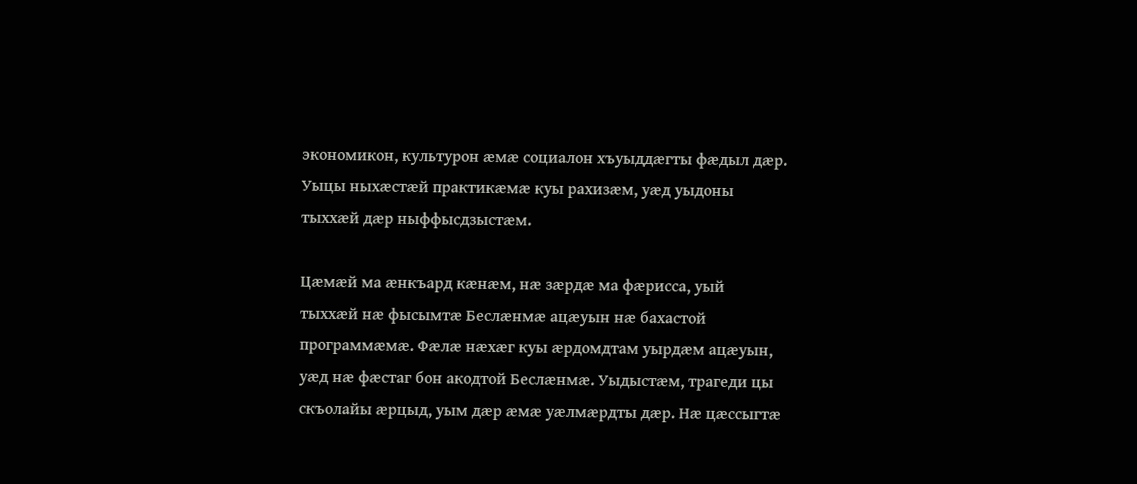экономикон, культурон æмæ социалон хъуыддæгты фæдыл дæр. Уыцы ныхæстæй практикæмæ куы рахизæм, уæд уыдоны тыххæй дæр ныффысдзыстæм.

Цæмæй ма æнкъард кæнæм, нæ зæрдæ ма фæрисса, уый тыххæй нæ фысымтæ Беслæнмæ ацæуын нæ бахастой программæмæ. Фæлæ нæхæг куы æрдомдтам уырдæм ацæуын, уæд нæ фæстаг бон акодтой Беслæнмæ. Уыдыстæм, трагеди цы скъолайы æрцыд, уым дæр æмæ уæлмæрдты дæр. Нæ цæссыгтæ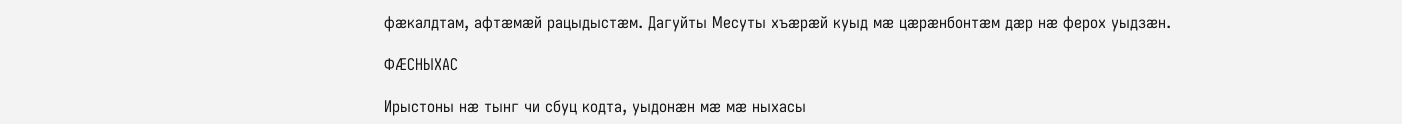фæкалдтам, афтæмæй рацыдыстæм. Дагуйты Месуты хъæрæй куыд мæ цæрæнбонтæм дæр нæ ферох уыдзæн.

ФÆСНЫХАС

Ирыстоны нæ тынг чи сбуц кодта, уыдонæн мæ мæ ныхасы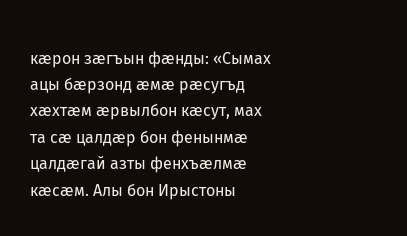кæрон зæгъын фæнды: «Сымах ацы бæрзонд æмæ рæсугъд хæхтæм æрвылбон кæсут, мах та сæ цалдæр бон фенынмæ цалдæгай азты фенхъæлмæ кæсæм. Алы бон Ирыстоны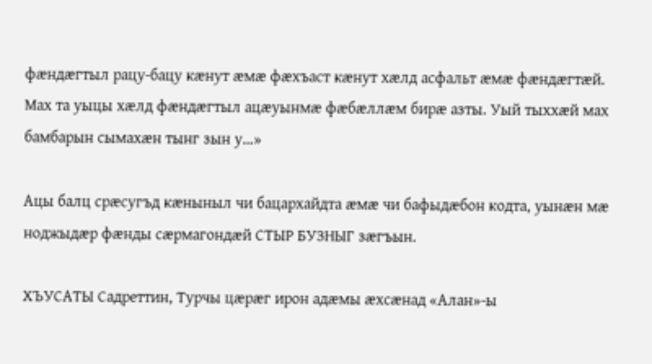фæндæгтыл рацу-бацу кæнут æмæ фæхъаст кæнут хæлд асфальт æмæ фæндæгтæй. Мах та уыцы хæлд фæндæгтыл ацæуынмæ фæбæллæм бирæ азты. Уый тыххæй мах бамбарын сымахæн тынг зын у…»

Ацы балц срæсугъд кæныныл чи бацархайдта æмæ чи бафыдæбон кодта, уынæн мæ ноджыдæр фæнды сæрмагондæй СТЫР БУЗНЫГ зæгъын.

ХЪУСАТЫ Садреттин, Турчы цæрæг ирон адæмы æхсæнад «Алан»-ы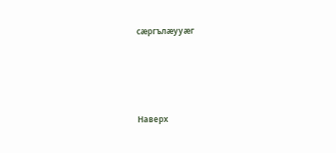сæргълæууæг





Наверх